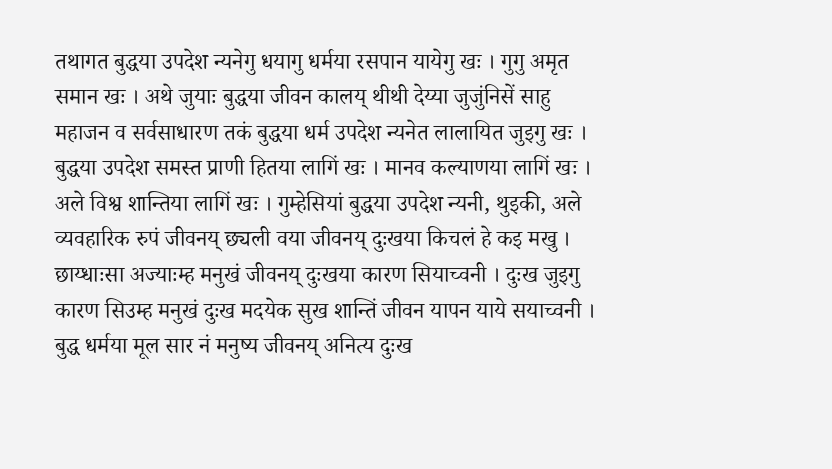तथागत बुद्धया उपदेश न्यनेगु धयागु धर्मया रसपान यायेगु खः । गुगु अमृत समान खः । अथे जुयाः बुद्धया जीवन कालय् थीथी देय्या जुजुंनिसें साहु महाजन व सर्वसाधारण तकं बुद्धया धर्म उपदेश न्यनेत लालायित जुइगु खः । बुद्धया उपदेश समस्त प्राणी हितया लागिं खः । मानव कल्याणया लागिं खः । अले विश्व शान्तिया लागिं खः । गुम्हेसियां बुद्धया उपदेश न्यनी, थुइकी, अले व्यवहारिक रुपं जीवनय् छ्यली वया जीवनय् दुःखया किचलं हे कइ मखु । छाय्धाःसा अज्याःम्ह मनुखं जीवनय् दुःखया कारण सियाच्वनी । दुःख जुइगु कारण सिउम्ह मनुखं दुःख मदयेक सुख शान्तिं जीवन यापन याये सयाच्वनी । बुद्ध धर्मया मूल सार नं मनुष्य जीवनय् अनित्य दुःख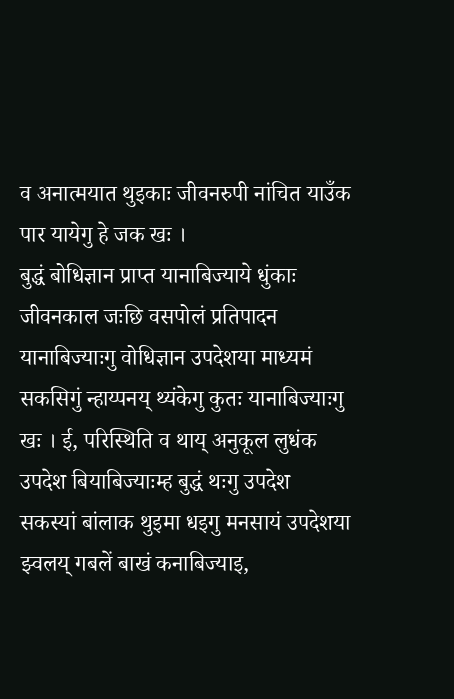व अनात्मयात थुइकाः जीवनरुपी नांचित याउँक पार यायेगु हे जक खः ।
बुद्धं बोधिज्ञान प्राप्त यानाबिज्याये धुंकाः जीवनकाल जःछि वसपोलं प्रतिपादन यानाबिज्याःगु वोधिज्ञान उपदेशया माध्यमं सकसिगुं न्हाय्पनय् थ्यंकेगु कुतः यानाबिज्याःगु खः । ई, परिस्थिति व थाय् अनुकूल लुधंक उपदेश बियाबिज्याःम्ह बुद्धं थःगु उपदेश सकस्यां बांलाक थुइमा धइगु मनसायं उपदेशया झ्वलय् गबलें बाखं कनाबिज्याइ,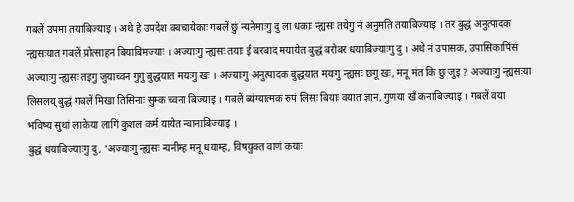गबलें उपमा तयाबिज्याइ । अथे हे उपदेश क्वचायेकाः गबलें छुं न्यनेमाःगु दु ला धकाः न्ह्यसः तयेगु नं अनुमति तयाबिज्याइ । तर बुद्धं अनुत्पादक न्ह्यसःयात गबलें प्रोत्साहन बियाबिमज्याः । अज्याःगु न्ह्यसः तयाः ई बरबाद मयायेत बुद्धं बरोबर धयाबिज्याःगु दु । अथे नं उपासक, उपासिकापिंसं अज्याःगु न्ह्यसः तइगु जुयाच्वन गुगु बुद्धयात मयःगु खः । अज्याःगु अनुत्पादक बुद्धयात मयःगु न्ह्यसः छगू खः, मनू मंत कि छु जुइ ? अज्याःगु न्ह्यसःया लिसलय् बुद्धं गबलें मिखा तिसिनाः सुम्क च्वना बिज्याइ । गबलें ब्यंग्यात्मक रुपं लिसः बियाः वयात ज्ञान, गुणया खँ कनाबिज्याइ । गबलें वया भविष्य सुथां लाकेया लागिं कुशल कर्म यायेत न्वानाबिज्याइ ।
बुद्धं धयाबिज्याःगु दु, ‘अज्याःगु न्ह्यसः न्यनीम्ह मनू धयाम्ह, विषयुक्त वाणं कयाः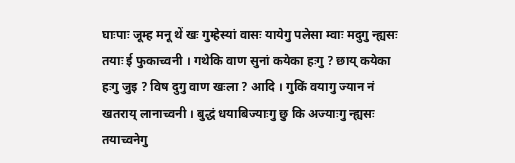घाःपाः जूम्ह मनू थें खः गुम्हेस्यां वासः यायेगु पलेसा म्वाः मदुगु न्ह्यसः तयाः ई फुकाच्वनी । गथेकि वाण सुनां कयेका हःगु ? छाय् कयेका हःगु जुइ ? विष दुगु वाण खःला ? आदि । गुकिं वयागु ज्यान नं खतराय् लानाच्वनी । बुद्धं धयाबिज्याःगु छु कि अज्याःगु न्ह्यसः तयाच्वनेगु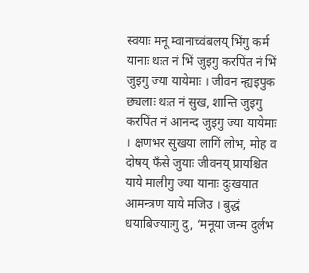स्वयाः मनू म्वानाच्वंबलय् भिंगु कर्म यानाः थःत नं भिं जुइगु करपिंत नं भिं जुइगु ज्या यायेमाः । जीवन न्ह्यइपुक छ्यलाः थःत नं सुख, शान्ति जुइगु करपिंत नं आनन्द जुइगु ज्या यायेमाः । क्षणभर सुखया लागिं लोभ, मोह व दोषय् फँसे जुयाः जीवनय् प्रायश्चित याये मालीगु ज्या यानाः दुःखयात आमन्त्रण याये मजिउ । बुद्धं धयाबिज्याःगु दु, ‘मनूया जन्म दुर्लभ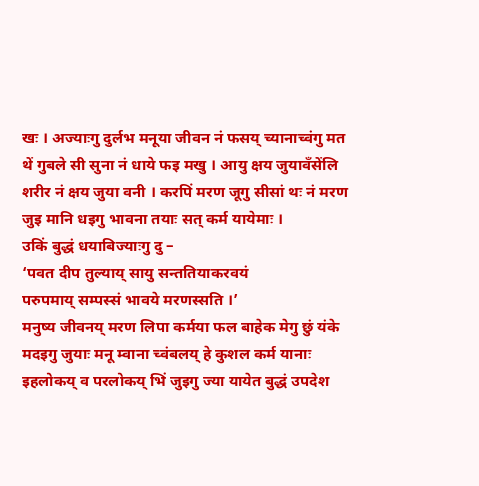खः । अज्याःगु दुर्लभ मनूया जीवन नं फसय् च्यानाच्वंगु मत थें गुबले सी सुना नं धाये फइ मखु । आयु क्षय जुयावँसेंलि शरीर नं क्षय जुया वनी । करपिं मरण जूगु सीसां थः नं मरण जुइ मानि धइगु भावना तयाः सत् कर्म यायेमाः ।
उकिं बुद्धं धयाबिज्याःगु दु –
‘पवत दीप तुल्याय् सायु सन्ततियाकरवयं
परुपमाय् सम्पस्सं भावये मरणस्सति ।’
मनुष्य जीवनय् मरण लिपा कर्मया फल बाहेक मेगु छुं यंके मदइगु जुयाः मनू म्वाना च्वंबलय् हे कुशल कर्म यानाः इहलोकय् व परलोकय् भिं जुइगु ज्या यायेत बुद्धं उपदेश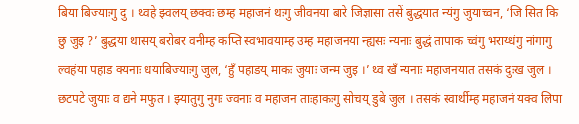बिया बिज्याःगु दु । थ्वहे झ्वलय् छक्वः छम्ह महाजनं थःगु जीवनया बारे जिज्ञासा तसें बुद्धयात न्यंगु जुयाच्वन, ‘जि सित कि छु जुइ ?’ बुद्धया थासय् बरोबर वनीम्ह कप्ति स्वभावयाम्ह उम्ह महाजनया न्ह्यसः न्यनाः बुद्धं तापाक च्वंगु भराय्धंगु नांगागु ल्वहंया पहाड क्यनाः धयाबिज्याःगु जुल, ‘हुँ पहाडय् माकः जुयाः जन्म जुइ ।’ थ्व खँ न्यनाः महाजनयात तसकं दुःख जुल । छटपटे जुयाः व द्यने मफुत । झ्यातुगु नुगः ज्वनाः व महाजन ताःहाकःगु सोचय् डुबे जुल । तसकं स्वार्थीम्ह महाजनं यक्व लिपा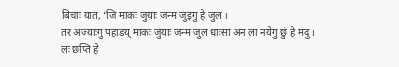बिचाः यात, ‘जि माकः जुयाः जन्म जुइगु हे जुल ।
तर अज्याःगु पहाडय् माकः जुयाः जन्म जुल धाःसा अन ला नयेगु छुं हे मदु । लः छप्ति हे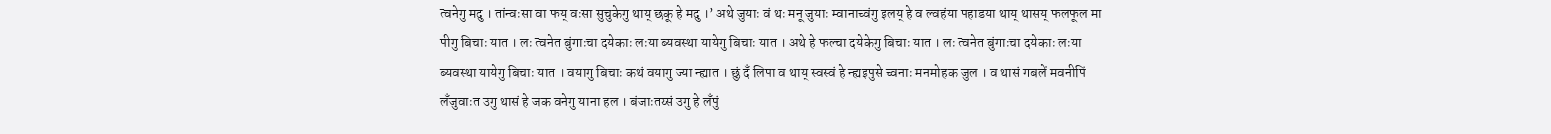त्वनेगु मदु । तांन्वःसा वा फय् वःसा सुचुकेगु थाय् छकू हे मदु ।’ अथे जुयाः वं थः मनू जुयाः म्वानाच्वंगु इलय् हे व ल्वहंया पहाडया थाय् थासय् फलफूल मा पीगु बिचाः यात । लः त्वनेत बुंगाःचा दयेकाः लःया ब्यवस्था यायेगु बिचाः यात । अथे हे फल्चा दयेकेगु बिचाः यात । लः त्वनेत बुंगाःचा दयेकाः लःया ब्यवस्था यायेगु बिचाः यात । वयागु बिचाः कथं वयागु ज्या न्ह्यात । छुं दँ लिपा व थाय् स्वस्वं हे न्ह्यइपुसे च्वनाः मनमोहक जुल । व थासं गबलें मवनीपिं लँजुवाःत उगु थासं हे जक वनेगु याना हल । बंजाःतय्सं उगु हे लँपुं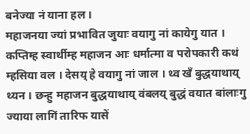बनेज्या नं याना हल ।
महाजनया ज्यां प्रभावित जुयाः वयागु नां कायेगु यात । कप्तिम्ह स्वार्थीम्ह महाजन आः धर्मात्मा व परोपकारी कथं म्हसिया वल । देसय् हे वयागु नां जाल । थ्व खँ बुद्धयाथाय् थ्यन । छन्हु महाजन बुद्धयाथाय् वंबलय् बुद्धं वयात बांलाःगु ज्याया लागिं तारिफ यासें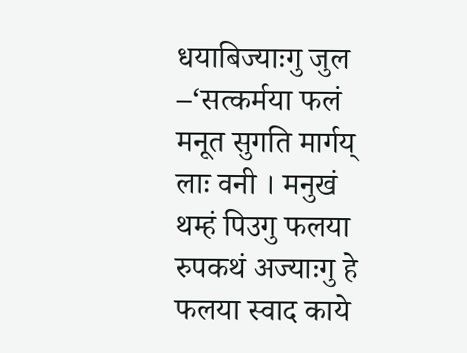धयाबिज्याःगु जुल –‘सत्कर्मया फलं मनूत सुगति मार्गय् लाः वनी । मनुखं थम्हं पिउगु फलया रुपकथं अज्याःगु हे फलया स्वाद काये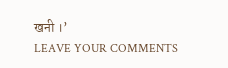खनी ।’
LEAVE YOUR COMMENTS